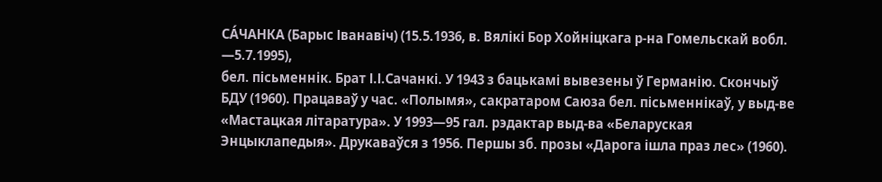СА́ЧАНКА (Барыс Іванавіч) (15.5.1936, в. Вялікі Бор Хойніцкага р-на Гомельскай вобл. —5.7.1995),
бел. пісьменнік. Брат І.І.Сачанкі. У 1943 з бацькамі вывезены ў Германію. Скончыў БДУ (1960). Працаваў у час. «Полымя», сакратаром Саюза бел. пісьменнікаў, у выд-ве «Мастацкая літаратура». У 1993—95 гал. рэдактар выд-ва «Беларуская Энцыклапедыя». Друкаваўся з 1956. Першы зб. прозы «Дарога ішла праз лес» (1960).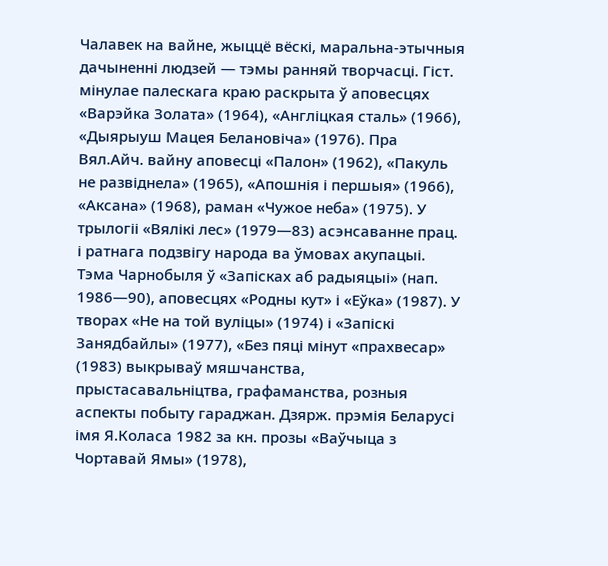Чалавек на вайне, жыццё вёскі, маральна-этычныя дачыненні людзей — тэмы ранняй творчасці. Гіст. мінулае палескага краю раскрыта ў аповесцях «Варэйка Золата» (1964), «Англіцкая сталь» (1966), «Дыярыуш Мацея Белановіча» (1976). Пра Вял.Айч. вайну аповесці «Палон» (1962), «Пакуль не развіднела» (1965), «Апошнія і першыя» (1966), «Аксана» (1968), раман «Чужое неба» (1975). У трылогіі «Вялікі лес» (1979—83) асэнсаванне прац. і ратнага подзвігу народа ва ўмовах акупацыі. Тэма Чарнобыля ў «Запісках аб радыяцыі» (нап. 1986—90), аповесцях «Родны кут» і «Еўка» (1987). У творах «Не на той вуліцы» (1974) і «Запіскі Занядбайлы» (1977), «Без пяці мінут «прахвесар» (1983) выкрываў мяшчанства, прыстасавальніцтва, графаманства, розныя аспекты побыту гараджан. Дзярж. прэмія Беларусі імя Я.Коласа 1982 за кн. прозы «Ваўчыца з Чортавай Ямы» (1978),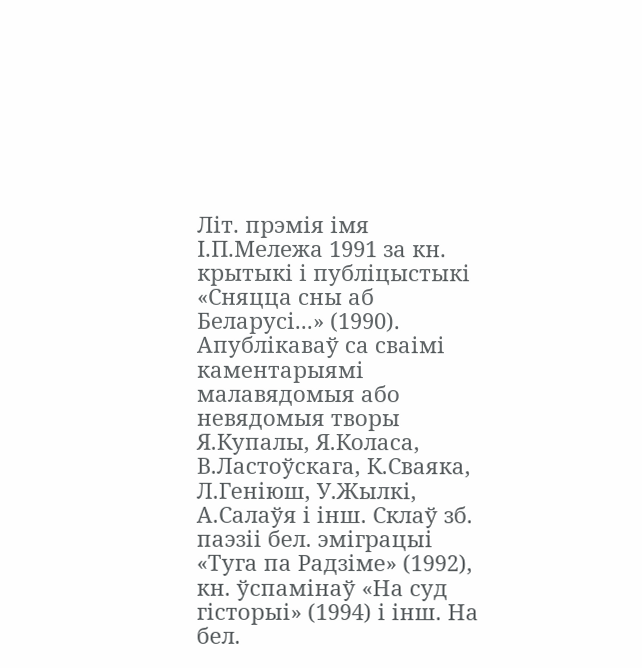Літ. прэмія імя І.П.Мележа 1991 за кн. крытыкі і публіцыстыкі «Сняцца сны аб Беларусі...» (1990). Апублікаваў са сваімі каментарыямі малавядомыя або невядомыя творы Я.Купалы, Я.Коласа, В.Ластоўскага, К.Сваяка, Л.Геніюш, У.Жылкі, А.Салаўя і інш. Склаў зб. паэзіі бел. эміграцыі «Туга па Радзіме» (1992), кн. ўспамінаў «На суд гісторыі» (1994) і інш. На бел.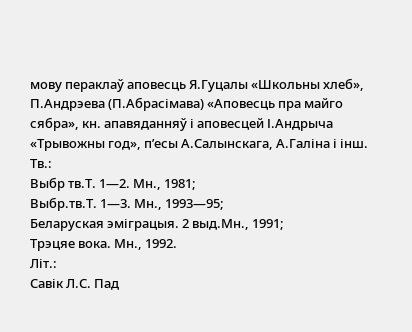мову пераклаў аповесць Я.Гуцалы «Школьны хлеб», П.Андрэева (П.Абрасімава) «Аповесць пра майго сябра», кн. апавяданняў і аповесцей І.Андрыча «Трывожны год», п’есы А.Салынскага, А.Галіна і інш.
Тв.:
Выбр тв.Т. 1—2. Мн., 1981;
Выбр.тв.Т. 1—3. Мн., 1993—95;
Беларуская эміграцыя. 2 выд.Мн., 1991;
Трэцяе вока. Мн., 1992.
Літ.:
Савік Л.С. Пад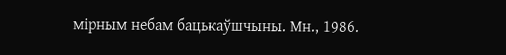мірным небам бацькаўшчыны. Мн., 1986.